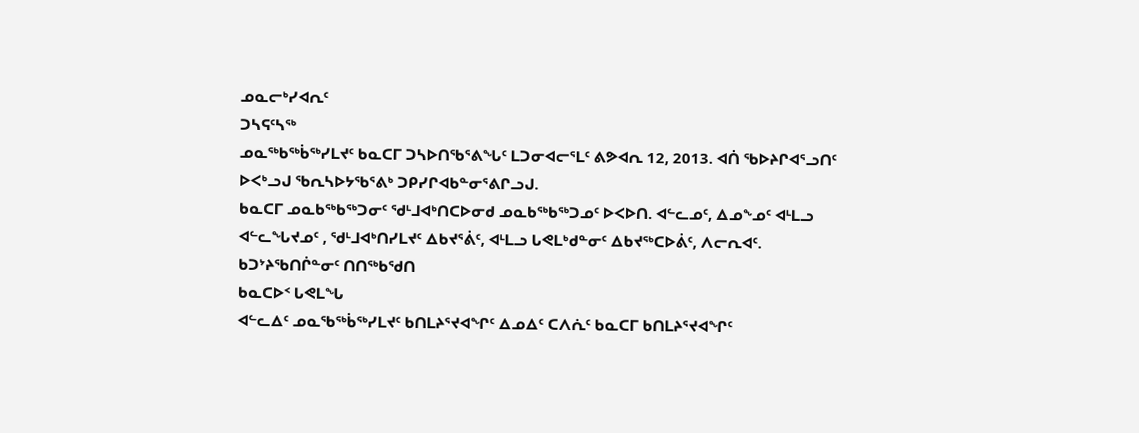ᓄᓇᓕᒃᓯᐊᕆᑦ
ᑐᓴᕋᑦᓴᖅ
ᓄᓇᖅᑲᖅᑳᖅᓯᒪᔪᑦ ᑲᓇᑕᒥ ᑐᓴᐅᑎᖃᕐᕕᖓᑦ ᒪᑐᓂᐊᓕᕐᒪᑦ ᕕᕗᐊᕆ 12, 2013. ᐊᑏ ᖃᐅᔨᒋᐊᕐᓗᑎᑦ ᐅᐸᒃᓗᒍ ᖃᕆᓴᐅᔭᖃᕐᕕᒃ ᑐᑭᓯᒋᐊᑲᓐᓂᕐᕕᒋᓗᒍ.
ᑲᓇᑕᒥ ᓄᓇᑲᖅᑲᖅᑐᓂᑦ ᖁᒻᒧᐊᒃᑎᑕᐅᓂᑯ ᓄᓇᑲᖅᑲᖅᑐᓄᑦ ᐅᐸᐅᑎ. ᐊᓪᓚᓄᑦ, ᐃᓄᖕᓄᑦ ᐊᒻᒪᓗ ᐊᓪᓚᖓᔪᓄᑦ , ᖁᒻᒧᐊᒃᑎᓯᒪᔪᑦ ᐃᑲᔪᕐᕖᑦ, ᐊᒻᒪᓗ ᒐᕙᒪᒃᑯᓐᓂᑦ ᐃᑲᔪᖅᑕᐅᕖᑦ, ᐱᓕᕆᐊᑦ.
ᑲᑐᔾᔨᖃᑎᒌᓐᓂᑦ ᑎᑎᖅᑲᖁᑎ
ᑲᓇᑕᐅᑉ ᒐᕙᒪᖓ
ᐊᓪᓚᐃᑦ ᓄᓇᖃᖅᑳᖅᓯᒪᔪᑦ ᑲᑎᒪᔨᕐᔪᐊᖏᑦ ᐃᓄᐃᑦ ᑕᐱᕇᑦ ᑲᓇᑕᒥ ᑲᑎᒪᔨᕐᔪᐊᖏᑦ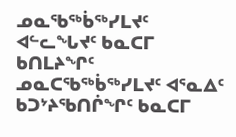ᓄᓇᖃᖅᑳᖅᓯᒪᔪᑦ ᐊᓪᓚᖓᔪᑦ ᑲᓇᑕᒥ ᑲᑎᒪᔨᖏᑦ ᓄᓇᑕᖃᖅᑳᖅᓯᒪᔪᑦ ᐊᕐᓇᐃᑦ ᑲᑐᔾᔨᖃᑎᒌᖏᑦ ᑲᓇᑕᒥ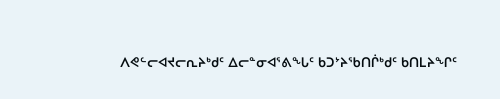ᐱᕙᓪᓕᐊᔪᓕᕆᔨᒃᑯᑦ ᐃᓕᓐᓂᐊᕐᕕᖓᑦ ᑲᑐᔾᔨᖃᑎᒌᒃᑯᑦ ᑲᑎᒪᔨᖏᑦ